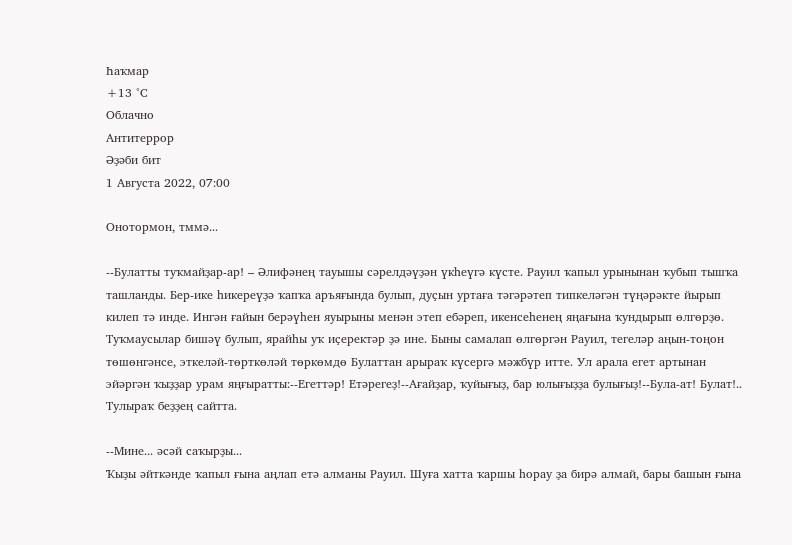Һаҡмар
+13 °С
Облачно
Антитеррор
Әҙәби бит
1 Августа 2022, 07:00

Онотормон, тммә...

--Булатты туҡмайҙар-ар! – Әлифәнең тауышы сәрелдәүҙән үкһеүгә күсте. Рауил ҡапыл урынынан ҡубып тышҡа ташланды. Бер-ике һикереүҙә ҡапҡа аръяғында булып, дуҫын уртаға тәгәрәтеп типкеләгән түңәрәкте йырып килеп тә инде. Ингән ғайын берәүһен яуырыны менән этеп ебәреп, икенсеһенең яңағына ҡундырып өлгөрҙө. Туҡмаусылар бишәү булып, ярайһы уҡ иҫеректәр ҙә ине. Быны самалап өлгөргән Рауил, тегеләр аңын-тоңон төшөнгәнсе, эткеләй-төрткөләй төркөмдө Булаттан арыраҡ күсергә мәжбүр итте. Ул арала егет артынан эйәргән ҡыҙҙар урам яңғыратты:--Егеттәр! Етәрегеҙ!--Ағайҙар, ҡуйығыҙ, бар юлығыҙҙа булығыҙ!--Була-ат! Булат!.. Тулыраҡ беҙҙең сайтта.

--Мине... әсәй саҡырҙы...
Ҡыҙы әйткәнде ҡапыл ғына аңлап етә алманы Рауил. Шуға хатта ҡаршы һорау ҙа бирә алмай, бары башын ғына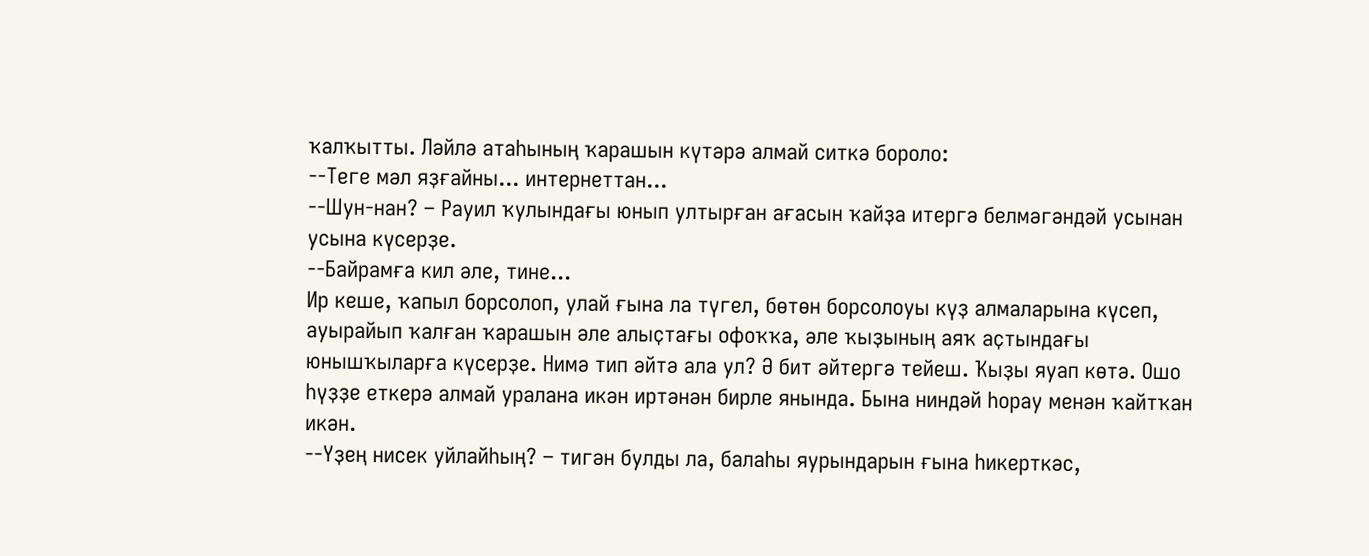ҡалҡытты. Ләйлә атаһының ҡарашын күтәрә алмай ситкә бороло:
--Теге мәл яҙғайны... интернеттан...
--Шун-нан? – Рауил ҡулындағы юнып ултырған ағасын ҡайҙа итергә белмәгәндәй усынан усына күсерҙе.
--Байрамға кил әле, тине...
Ир кеше, ҡапыл борсолоп, улай ғына ла түгел, бөтөн борсолоуы күҙ алмаларына күсеп, ауырайып ҡалған ҡарашын әле алыҫтағы офоҡҡа, әле ҡыҙының аяҡ аҫтындағы юнышҡыларға күсерҙе. Нимә тип әйтә ала ул? Ә бит әйтергә тейеш. Ҡыҙы яуап көтә. Ошо һүҙҙе еткерә алмай уралана икән иртәнән бирле янында. Бына ниндәй һорау менән ҡайтҡан икән.
--Үҙең нисек уйлайһың? – тигән булды ла, балаһы яурындарын ғына һикерткәс,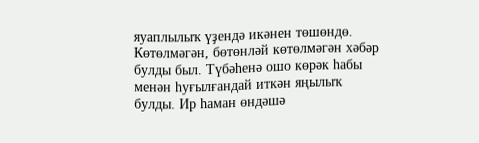яуаплылыҡ үҙендә икәнен төшөндө.
Көтөлмәгән, бөтөнләй көтөлмәгән хәбәр булды был. Түбәһенә ошо көрәк һабы менән һуғылғандай иткән яңылыҡ булды. Ир һаман өндәшә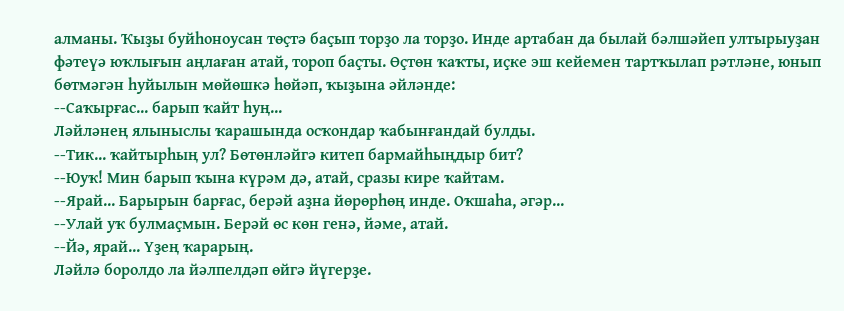алманы. Ҡыҙы буйһоноусан төҫтә баҫып торҙо ла торҙо. Инде артабан да былай бәлшәйеп ултырыуҙан фәтеүә юҡлығын аңлаған атай, тороп баҫты. Өҫтөн ҡаҡты, иҫке эш кейемен тартҡылап рәтләне, юнып бөтмәгән һуйылын мөйөшкә һөйәп, ҡыҙына әйләнде:
--Саҡырғас... барып ҡайт һуң...
Ләйләнең ялыныслы ҡарашында осҡондар ҡабынғандай булды.
--Тик... ҡайтырһың ул? Бөтөнләйгә китеп бармайһыңдыр бит?
--Юуҡ! Мин барып ҡына күрәм дә, атай, сразы кире ҡайтам.
--Ярай... Барырын барғас, берәй аҙна йөрөрһөң инде. Оҡшаһа, әгәр...
--Улай уҡ булмаҫмын. Берәй өс көн генә, йәме, атай.
--Йә, ярай... Үҙең ҡарарың.
Ләйлә боролдо ла йәлпелдәп өйгә йүгерҙе.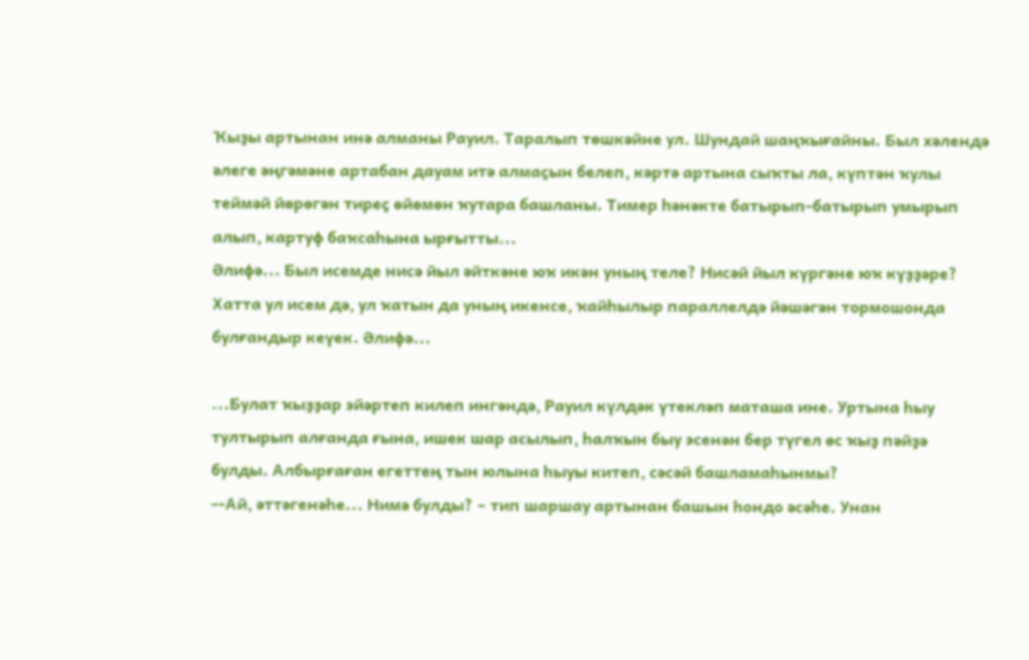Ҡыҙы артынан инә алманы Рауил. Таралып төшкәйне ул. Шундай шаңҡығайны. Был хәлендә әлеге әңгәмәне артабан дауам итә алмаҫын белеп, кәртә артына сыҡты ла, күптән ҡулы теймәй йөрөгән тиреҫ өйөмөн ҡутара башланы. Тимер һәнәкте батырып-батырып умырып алып, картуф баҡсаһына ырғытты...
Әлифә... Был исемде нисә йыл әйткәне юҡ икән уның теле? Нисәй йыл күргәне юҡ күҙҙәре? Хатта ул исем дә, ул ҡатын да уның икенсе, ҡайһылыр параллелдә йәшәгән тормошонда булғандыр кеүек. Әлифә...

...Булат ҡыҙҙар эйәртеп килеп ингәндә, Рауил күлдәк үтекләп маташа ине. Уртына һыу тултырып алғанда ғына, ишек шар асылып, һалҡын быу эсенән бер түгел өс ҡыҙ пәйҙә булды. Албырғаған егеттең тын юлына һыуы китеп, сәсәй башламаһынмы?
--Ай, әттәгенәһе... Нимә булды? – тип шаршау артынан башын һондо әсәһе. Унан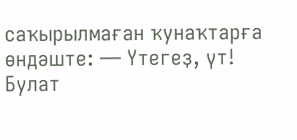саҡырылмаған ҡунаҡтарға өндәште: — Үтегеҙ, үт!
Булат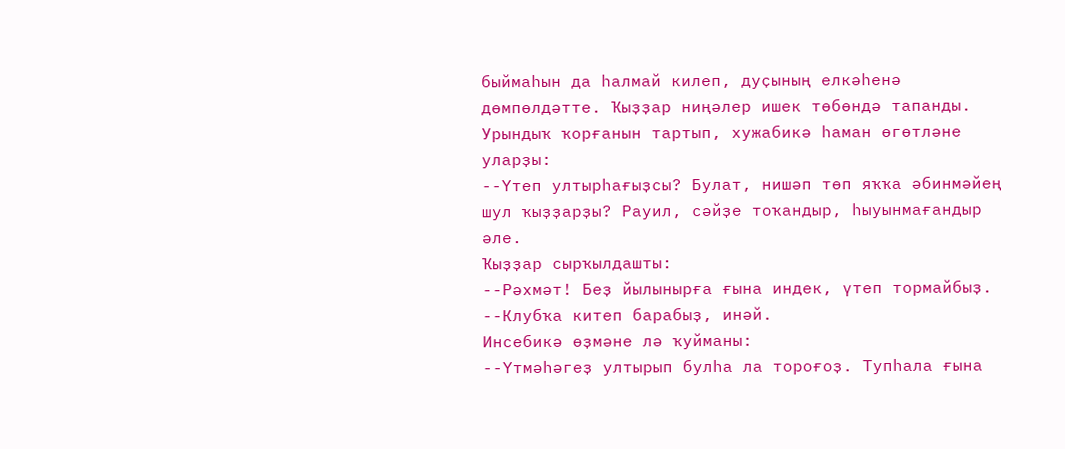быймаһын да һалмай килеп, дуҫының елкәһенә дөмпөлдәтте. Ҡыҙҙар ниңәлер ишек төбөндә тапанды. Урындыҡ ҡорғанын тартып, хужабикә һаман өгөтләне уларҙы:
--Үтеп ултырһағыҙсы? Булат, нишәп төп яҡҡа әбинмәйең шул ҡыҙҙарҙы? Рауил, сәйҙе тоҡандыр, һыуынмағандыр әле.
Ҡыҙҙар сырҡылдашты:
--Рәхмәт! Беҙ йылынырға ғына индек, үтеп тормайбыҙ.
--Клубҡа китеп барабыҙ, инәй.
Инсебикә өҙмәне лә ҡуйманы:
--Үтмәһәгеҙ ултырып булһа ла тороғоҙ. Тупһала ғына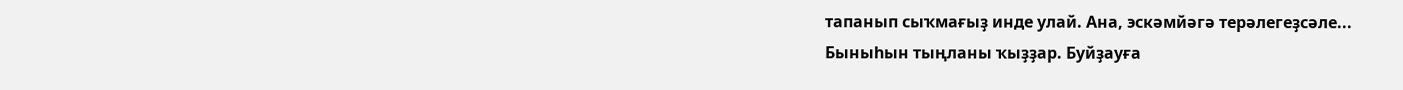тапанып сыҡмағыҙ инде улай. Ана, эскәмйәгә терәлегеҙсәле...
Быныһын тыңланы ҡыҙҙар. Буйҙауға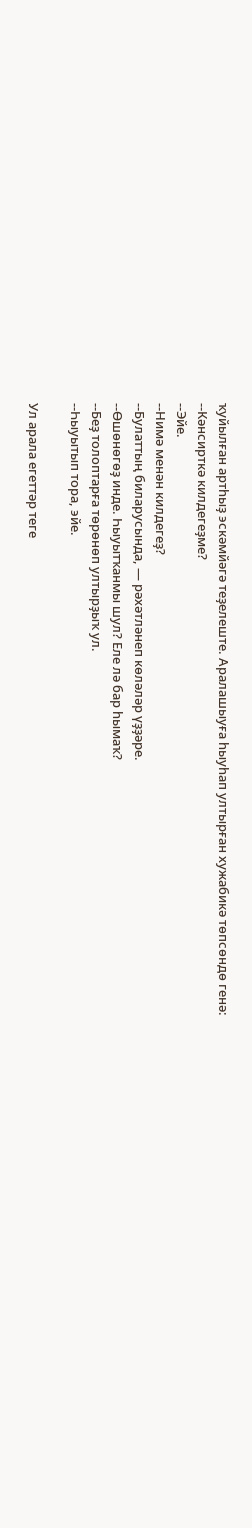ҡуйылған артһыҙ эскәмйәгә теҙелеште. Аралашыуға һыуһап ултырған хужабикә төпсөндө генә:
--Кәнсирткә килдегеҙме?
--Эйе.
--Нимә менән килдегеҙ?
--Булаттың биларусында, — рәхәтләнеп көләләр үҙҙәре.
--Өшөнөгөҙ инде. Һыуытҡанмы шул? Еле лә бар һымаҡ?
--Беҙ толоптарға төрөнөп ултырҙыҡ ул.
--Һыуытып тора, эйе.

Ул арала егеттәр теге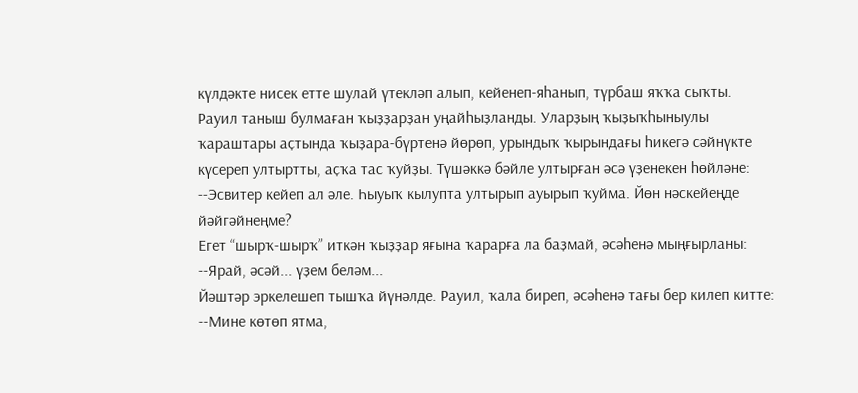күлдәкте нисек етте шулай үтекләп алып, кейенеп-яһанып, түрбаш яҡҡа сыҡты. Рауил таныш булмаған ҡыҙҙарҙан уңайһыҙланды. Уларҙың ҡыҙыҡһыныулы ҡараштары аҫтында ҡыҙара-бүртенә йөрөп, урындыҡ ҡырындағы һикегә сәйнүкте күсереп ултыртты, аҫҡа тас ҡуйҙы. Түшәккә бәйле ултырған әсә үҙенекен һөйләне:
--Эсвитер кейеп ал әле. Һыуыҡ кылупта ултырып ауырып ҡуйма. Йөн нәскейеңде йәйгәйнеңме?
Егет “шырҡ-шырҡ” иткән ҡыҙҙар яғына ҡарарға ла баҙмай, әсәһенә мыңғырланы:
--Ярай, әсәй... үҙем беләм...
Йәштәр эркелешеп тышҡа йүнәлде. Рауил, ҡала биреп, әсәһенә тағы бер килеп китте:
--Мине көтөп ятма,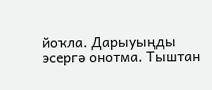йоҡла. Дарыуыңды эсергә онотма. Тыштан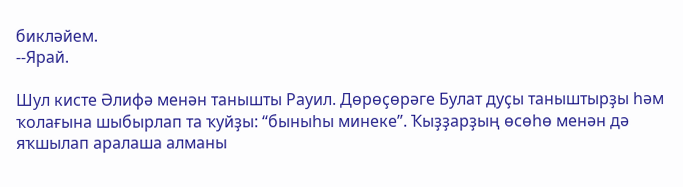бикләйем.
--Ярай.

Шул кисте Әлифә менән танышты Рауил. Дөрөҫөрәге Булат дуҫы таныштырҙы һәм ҡолағына шыбырлап та ҡуйҙы: “быныһы минеке”. Ҡыҙҙарҙың өсөһө менән дә яҡшылап аралаша алманы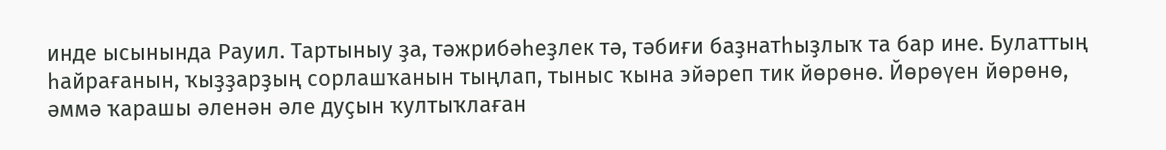инде ысынында Рауил. Тартыныу ҙа, тәжрибәһеҙлек тә, тәбиғи баҙнатһыҙлыҡ та бар ине. Булаттың һайрағанын, ҡыҙҙарҙың сорлашҡанын тыңлап, тыныс ҡына эйәреп тик йөрөнө. Йөрөүен йөрөнө, әммә ҡарашы әленән әле дуҫын ҡултыҡлаған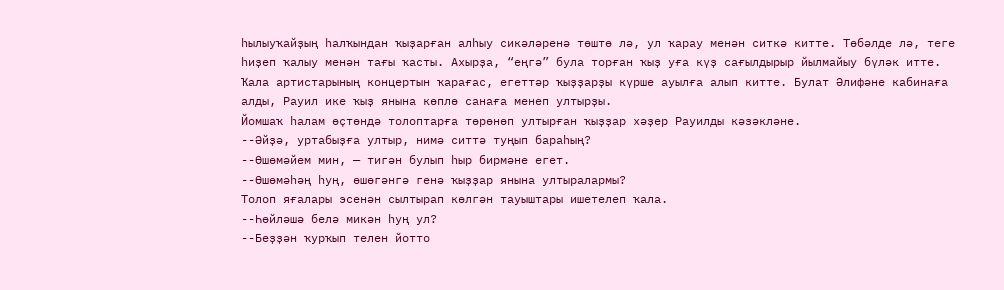һылыуҡайҙың һалҡындан ҡыҙарған алһыу сикәләренә төштө лә, ул ҡарау менән ситкә китте. Төбәлде лә, теге һиҙеп ҡалыу менән тағы ҡасты. Ахырҙа, “еңгә” була торған ҡыҙ уға күҙ сағылдырыр йылмайыу бүләк итте.
Ҡала артистарының концертын ҡарағас, егеттәр ҡыҙҙарҙы күрше ауылға алып китте. Булат Әлифәне кабинаға алды, Рауил ике ҡыҙ янына көплө санаға менеп ултырҙы.
Йомшаҡ һалам өҫтөндә толоптарға төрөнөп ултырған ҡыҙҙар хәҙер Рауилды кәзәкләне.
--Әйҙә, уртабыҙға ултыр, нимә ситтә туңып бараһың?
--Өшөмәйем мин, — тигән булып һыр бирмәне егет.
--Өшөмәһәң һуң, өшөгәнгә генә ҡыҙҙар янына ултыралармы?
Толоп яғалары эсенән сылтырап көлгән тауыштары ишетелеп ҡала.
--Һөйләшә белә микән һуң ул?
--Беҙҙән ҡурҡып телен йотто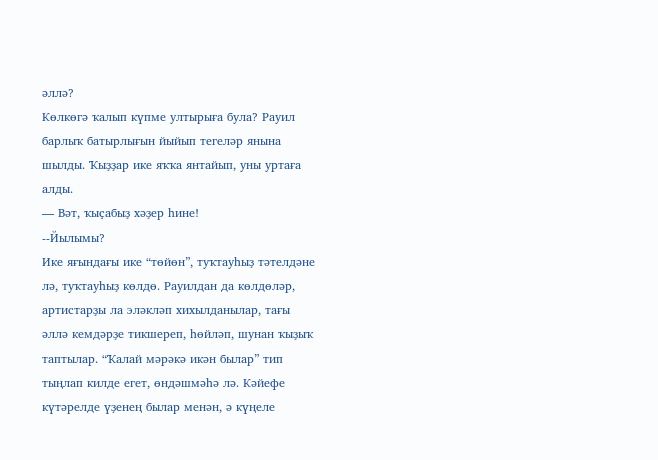әллә?
Көлкөгә ҡалып күпме ултырыға була? Рауил барлыҡ батырлығын йыйып тегеләр янына шылды. Ҡыҙҙар ике яҡҡа янтайып, уны уртаға алды.
— Вәт, ҡыҫабыҙ хәҙер һине!
--Йылымы?
Ике яғындағы ике “төйөн”, туҡтауһыҙ тәтелдәне лә, туҡтауһыҙ көлдө. Рауилдан да көлдөләр, артистарҙы ла эләкләп хихылданылар, тағы әллә кемдәрҙе тикшереп, һөйләп, шунан ҡыҙыҡ таптылар. “Ҡалай мәрәкә икән былар” тип тыңлап килде егет, өндәшмәһә лә. Кәйефе күтәрелде үҙенең былар менән, ә күңеле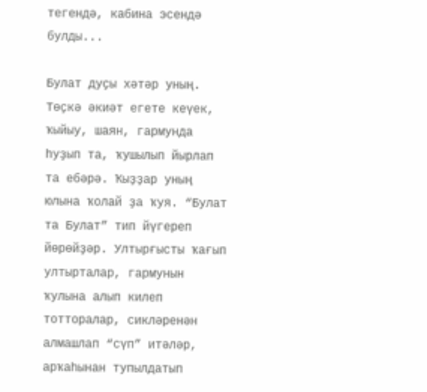тегендә, кабина эсендә булды...

Булат дуҫы хәтәр уның. Төҫкә әкиәт егете кеүек, ҡыйыу, шаян, гармунда һуҙып та, ҡушылып йырлап та ебәрә. Ҡыҙҙар уның юлына ҡолай ҙа ҡуя. “Булат та Булат” тип йүгереп йөрөйҙәр. Ултырғысты ҡағып ултырталар, гармунын ҡулына алып килеп тотторалар, сикләренән алмашлап “сүп” итәләр, арҡаһынан тупылдатып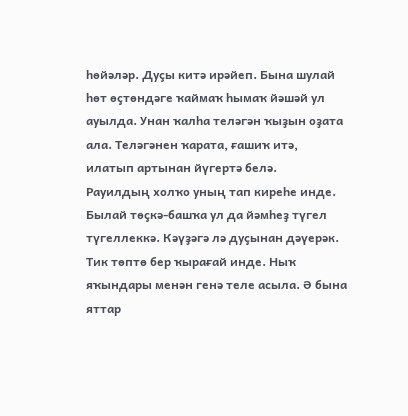һөйәләр. Дуҫы китә ирәйеп. Бына шулай һөт өҫтөндәге ҡаймаҡ һымаҡ йәшәй ул ауылда. Унан ҡалһа теләгән ҡыҙын оҙата ала. Теләгәнен ҡарата, ғашиҡ итә, илатып артынан йүгертә белә.
Рауилдың холҡо уның тап киреһе инде. Былай төҫкә-башҡа ул да йәмһеҙ түгел түгеллеккә. Кәүҙәгә лә дуҫынан дәүерәк. Тик төптө бер ҡырағай инде. Ныҡ яҡындары менән генә теле асыла. Ә бына яттар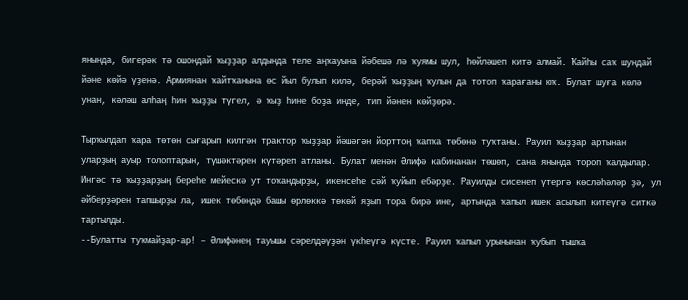янында, бигерәк тә ошондай ҡыҙҙар алдында теле аңҡауына йәбешә лә ҡуямы шул, һөйләшеп китә алмай. Ҡайһы саҡ шундай йәне көйә үҙенә. Армиянан ҡайтҡанына өс йыл булып килә, берәй ҡыҙҙың ҡулын да тотоп ҡарағаны юҡ. Булат шуға көлә унан, кәләш алһаң һин ҡыҙҙы түгел, ә ҡыҙ һине боҙа инде, тип йәнен көйҙөрә.

Тырҡылдап ҡара төтөн сығарып килгән трактор ҡыҙҙар йәшәгән йорттоң ҡапҡа төбөнә туҡтаны. Рауил ҡыҙҙар артынан уларҙың ауыр толоптарын, түшәктәрен күтәреп атланы. Булат менән Әлифә кабинанан төшөп, сана янында тороп ҡалдылар.
Ингәс тә ҡыҙҙарҙың береһе мейескә ут тоҡандырҙы, икенсеһе сәй ҡуйып ебәрҙе. Рауилды сисенеп үтергә көсләһәләр ҙә, ул әйберҙәрен тапшырҙы ла, ишек төбөндә башы өрлөккә төкөй яҙып тора бирә ине, артында ҡапыл ишек асылып китеүгә ситкә тартылды.
--Булатты туҡмайҙар-ар! – Әлифәнең тауышы сәрелдәүҙән үкһеүгә күсте. Рауил ҡапыл урынынан ҡубып тышҡа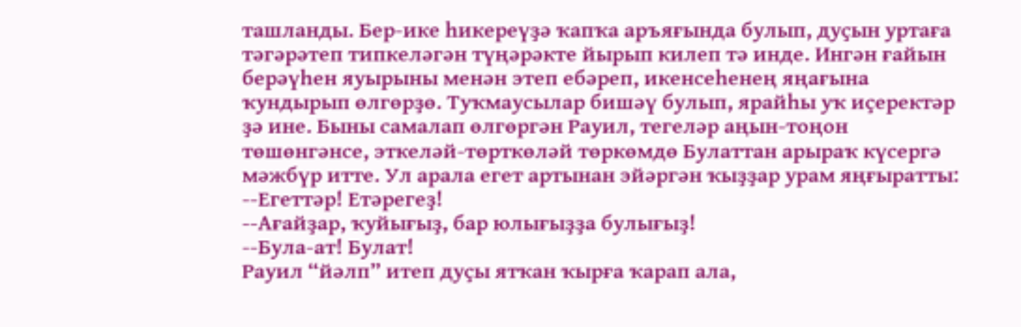ташланды. Бер-ике һикереүҙә ҡапҡа аръяғында булып, дуҫын уртаға тәгәрәтеп типкеләгән түңәрәкте йырып килеп тә инде. Ингән ғайын берәүһен яуырыны менән этеп ебәреп, икенсеһенең яңағына ҡундырып өлгөрҙө. Туҡмаусылар бишәү булып, ярайһы уҡ иҫеректәр ҙә ине. Быны самалап өлгөргән Рауил, тегеләр аңын-тоңон төшөнгәнсе, эткеләй-төрткөләй төркөмдө Булаттан арыраҡ күсергә мәжбүр итте. Ул арала егет артынан эйәргән ҡыҙҙар урам яңғыратты:
--Егеттәр! Етәрегеҙ!
--Ағайҙар, ҡуйығыҙ, бар юлығыҙҙа булығыҙ!
--Була-ат! Булат!
Рауил “йәлп” итеп дуҫы ятҡан ҡырға ҡарап ала,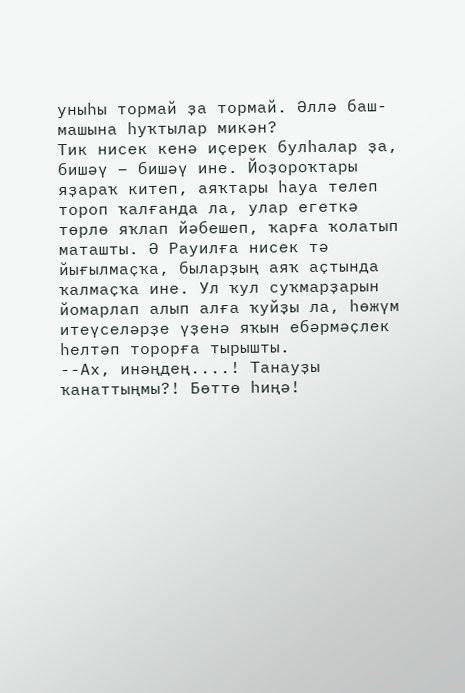уныһы тормай ҙа тормай. Әллә баш-машына һуҡтылар микән?
Тик нисек кенә иҫерек булһалар ҙа, бишәү – бишәү ине. Йоҙороҡтары яҙараҡ китеп, аяҡтары һауа телеп тороп ҡалғанда ла, улар егеткә төрлө яҡлап йәбешеп, ҡарға ҡолатып маташты. Ә Рауилға нисек тә йығылмаҫҡа, быларҙың аяҡ аҫтында ҡалмаҫҡа ине. Ул ҡул суҡмарҙарын йомарлап алып алға ҡуйҙы ла, һөжүм итеүселәрҙе үҙенә яҡын ебәрмәҫлек һелтәп торорға тырышты.
--Ах, инәңдең....! Танауҙы ҡанаттыңмы?! Бөттө һиңә!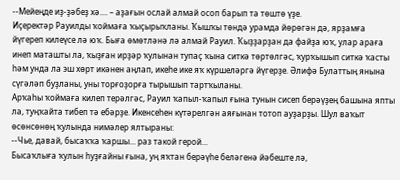--Мейеңде иҙ-ҙәбеҙ хә.... – аҙағын ослай алмай осоп барып та төштө үҙе.
Иҫеректәр Рауилды ҡоймаға ҡыҫырыҡланы. Ҡышҡы төндә урамда йөрөгән дә, ярҙамға йүгереп килеүсе лә юҡ. Быға өмөтләнә лә алмай Рауил. Ҡыҙҙарҙан да файҙа юҡ, улар араға инеп маташты ла, ҡыҙған ирҙәр ҡулынан тупаҫ ҡына ситкә төртөлгәс, ҡурҡышып ситкә ҡасты һәм унда ла эш хөрт икәнен аңлап, икеһе ике яҡ күршеләргә йүгерҙе. Әлифә Булаттың янына сүгәләп буҙланы, уны торғоҙорға тырышып тартҡыланы.
Арҡаһы ҡоймаға килеп терәлгәс, Рауил ҡапыл-ҡапыл ғына тунын сисеп берәүҙең башына япты ла, туңҡайта тибеп тә ебәрҙе. Икенсеһен күтәрелгән аяғынан тотоп ауҙарҙы. Шул ваҡыт өсөнсөнөң ҡулында нимәлер ялтыраны:
--Чье, давай, бысаҡҡа ҡаршы... раз такой герой...
Бысаҡлыға ҡулын һуҙғайны ғына, уң яҡтан берәүһе беләгенә йәбеште лә,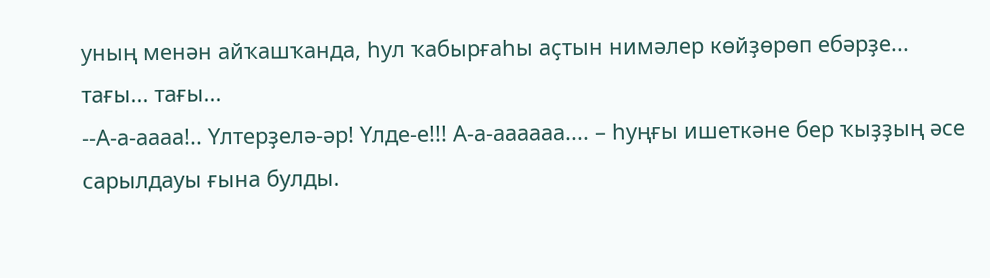уның менән айҡашҡанда, һул ҡабырғаһы аҫтын нимәлер көйҙөрөп ебәрҙе... тағы... тағы...
--А-а-аааа!.. Үлтерҙелә-әр! Үлде-е!!! А-а-аааааа.... – һуңғы ишеткәне бер ҡыҙҙың әсе сарылдауы ғына булды.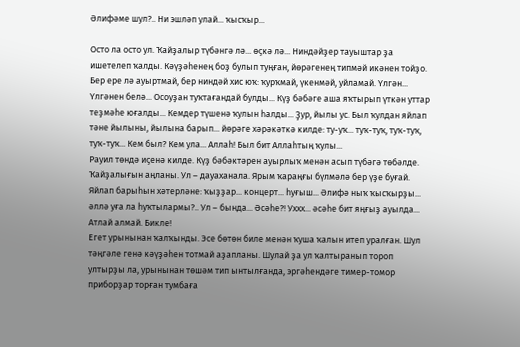Әлифәме шул?.. Ни эшләп улай... ҡысҡыр...

Осто ла осто ул. Ҡайҙалыр түбәнгә лә... өҫкә лә... Ниндәйҙер тауыштар ҙа ишетелеп ҡалды. Кәүҙәһенең боҙ булып туңған, йөрәгенең типмәй икәнен тойҙо. Бер ере лә ауыртмай, бер ниндәй хис юҡ: ҡурҡмай, үкенмәй, уйламай. Үлгән... Үлгәнен белә... Осоуҙан туҡтағандай булды... Күҙ бәбәге аша яҡтырып үткән уттар теҙмәһе юғалды... Кемдер түшенә ҡулын һалды... Ҙур, йылы ус. Был ҡулдан яйлап тәне йылыны, йылына барып... йөрәге хәрәкәткә килде: ту-уҡ... туҡ-туҡ, туҡ-туҡ, туҡ-туҡ... Кем был? Кем ула... Аллаһ! Был бит Аллаһтың ҡулы...
Рауил төндә иҫенә килде. Күҙ бәбәктәрен ауырлыҡ менән асып түбәгә төбәлде. Ҡайҙалығын аңланы. Ул – дауаханала. Ярым ҡараңғы бүлмәлә бер үҙе буғай. Яйлап барыһын хәтерләне: ҡыҙҙар... концерт... һуғыш... Әлифә ныҡ ҡысҡырҙы... әллә уға ла һуҡтылармы?.. Ул – бында... Әсәһе?! Уххх... әсәһе бит яңғыҙ ауылда... Атлай алмай. Бикле!
Егет урынынан ҡалҡынды. Эсе бөтөн биле менән ҡуша ҡалын итеп уралған. Шул тәңгәле генә кәүҙәһен тотмай аҙапланы. Шулай ҙа ул ҡалтыранып тороп ултырҙы ла, урынынан төшәм тип ынтылғанда, эргәһендәге тимер-томор приборҙар торған тумбаға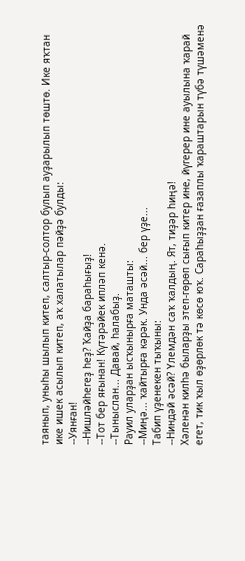таянып, уныһы шылып китеп, салтыр-солтор булып ауҙарылып төштө. Ике яҡтан ике ишек асылып китеп, аҡ халатылар пәйҙә булды:
--Уянған!
--Нишләйһегеҙ һеҙ? Ҡайҙа бараһығыҙ!
--Тот бер яғынан! Күтәрәйек ипләп кенә.
--Тыныслан... Давай, һалабыҙ.
Рауил уларҙан ысҡынырға маташты:
--Миңә... ҡайтырға кәрәк. Унда әсәй... бер үҙе...
Табип үҙенекен тыҡыны:
--Ниндәй әсәй? Үлемдән саҡ ҡалдың. Ят, тиҙәр һиңә!
Хәленән килһә быларҙы этеп-гөрөп сығып китер ине, йүгерер ине ауылына ҡарай егет, тик ҡыл өҙөрлөк тә көсө юҡ. Сараһыҙҙан ғазаплы ҡараштарын түбә түшәменә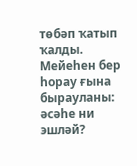төбәп ҡатып ҡалды. Мейеһен бер һорау ғына бырауланы: әсәһе ни эшләй?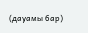(дауамы бар)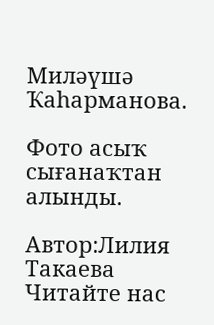Миләүшә Ҡаһарманова.

Фото асыҡ сығанаҡтан алынды.

Автор:Лилия Такаева
Читайте нас